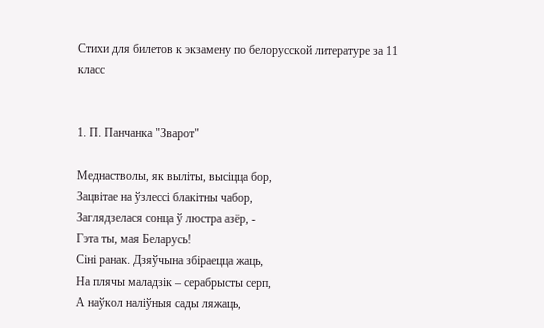Стихи для билетов к экзамену по белорусской литературе за 11 класс


1. П. Панчанка "Зварот"

Меднастволы, як вылiты, высiцца бор,
Зацвiтае на ўзлессi блакiтны чабор,
Заглядзелася сонца ў люстра азёр, -
Гэта ты, мая Беларусь!
Сiнi ранак. Дзяўчына збiраецца жаць,
На плячы маладзiк – серабрысты серп,
А наўкол налiўныя сады ляжаць,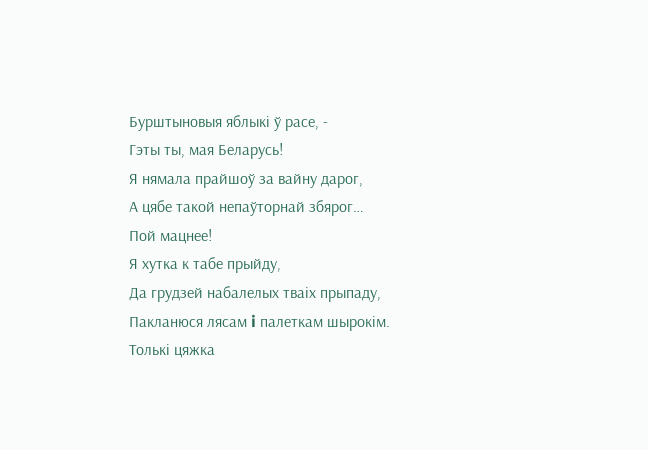Бурштыновыя яблыкi ў расе, -
Гэты ты, мая Беларусь!
Я нямала прайшоў за вайну дарог,
А цябе такой непаўторнай збярог…
Пой мацнее!
Я хутка к табе прыйду,
Да грудзей набалелых тваiх прыпаду,
Пакланюся лясам i палеткам шырокiм.
Толькi цяжка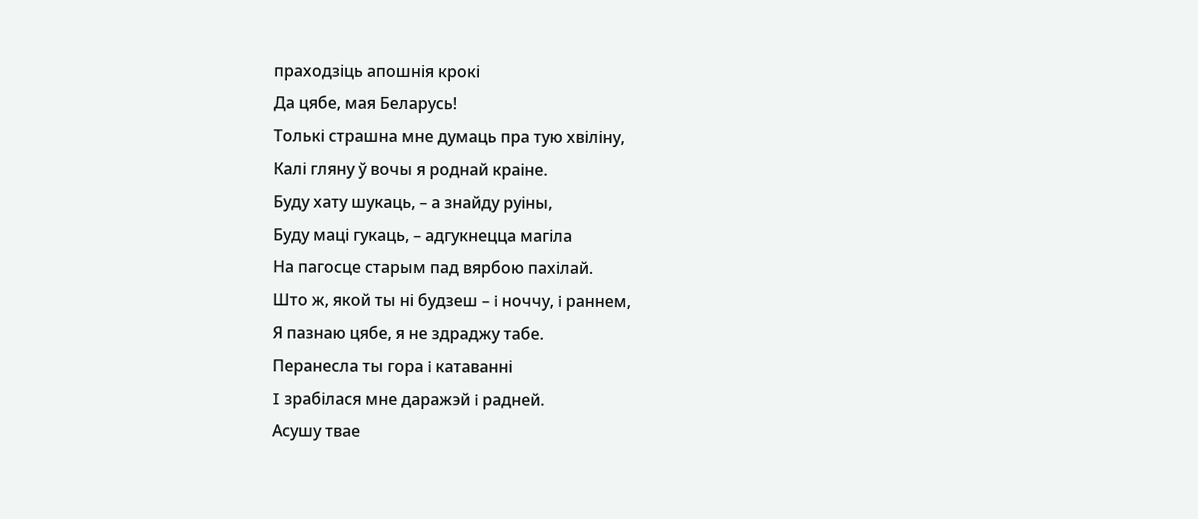праходзiць апошнiя крокi
Да цябе, мая Беларусь!
Толькi страшна мне думаць пра тую хвiлiну,
Калi гляну ў вочы я роднай краiне.
Буду хату шукаць, – а знайду руiны,
Буду мацi гукаць, – адгукнецца магiла
На пагосце старым пад вярбою пахiлай.
Што ж, якой ты нi будзеш – i ноччу, i раннем,
Я пазнаю цябе, я не здраджу табе.
Перанесла ты гора i катаваннi
I зрабiлася мне даражэй i радней.
Асушу твае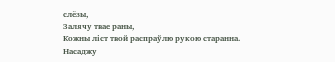слёзы,
Залячу твае раны,
Кожны лiст твой распраўлю рукою старанна.
Насаджу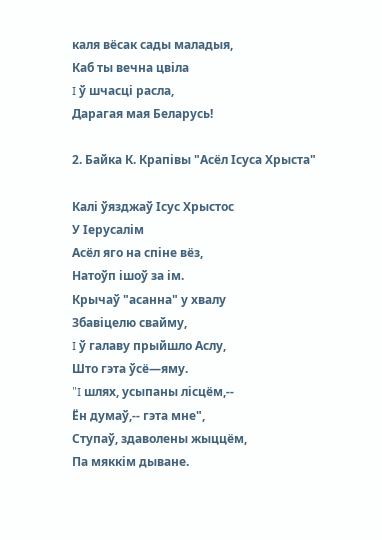каля вёсак сады маладыя,
Каб ты вечна цвiла
I ў шчасцi расла,
Дарагая мая Беларусь!

2. Байка К. Крапiвы "Асёл Iсуса Хрыста"

Калi ўязджаў Iсус Хрыстос
У Iерусалiм
Асёл яго на спiне вёз,
Натоўп iшоў за iм.
Крычаў "асанна" у хвалу
Збавiцелю свайму,
I ў галаву прыйшло Аслу,
Што гэта ўсё—яму.
"I шлях, усыпаны лiсцём,--
Ён думаў,-- гэта мне",
Ступаў, здаволены жыццём,
Па мяккiм дыване.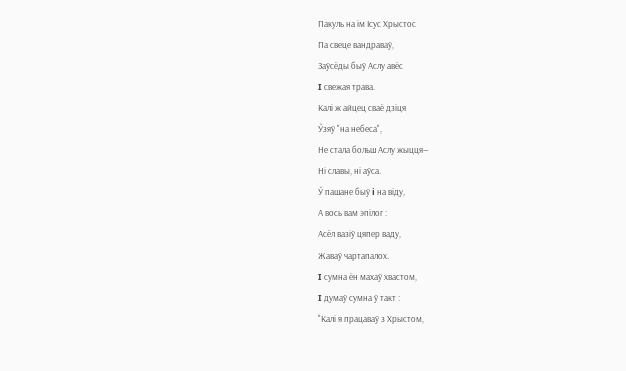Пакуль на iм Iсус Хрыстос
Па свеце вандраваў,
Заўсёды быў Аслу авёс
I свежая трава.
Калi ж айцец сваё дзiця
Ўзяў "на небеса",
Не стала больш Аслу жыцця—
Нi славы, нi аўса.
Ў пашане быў i на вiду,
А вось вам эпiлог :
Асёл вазiў цяпер ваду,
Жаваў чартапалох.
I сумна ён махаў хвастом,
I думаў сумна ў такт :
"Калi я працаваў з Хрыстом,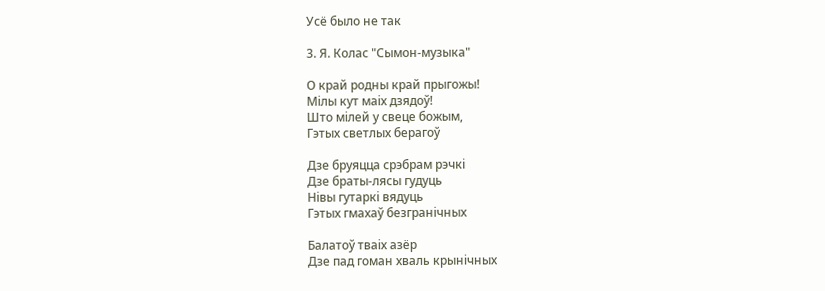Усё было не так

3. Я. Колас "Сымон-музыка"

О край родны край прыгожы!
Мiлы кут маiх дзядоў!
Што мiлей у свеце божым,
Гэтых светлых берагоў

Дзе бруяцца срэбрам рэчкi
Дзе браты-лясы гудуць
Нiвы гутаркi вядуць
Гэтых гмахаў безгранiчных

Балатоў тваiх азёр
Дзе пад гоман хваль крынiчных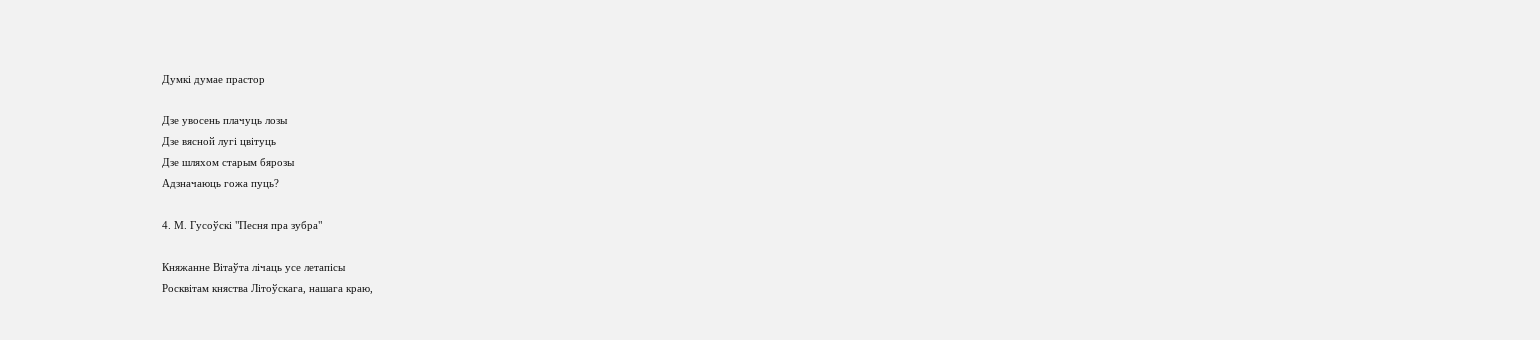Думкi думае прастор

Дзе увосень плачуць лозы
Дзе вясной лугi цвiтуць
Дзе шляхом старым бярозы
Адзначаюць гожа пуць?

4. М. Гусоўскi "Песня пра зубра"

Княжанне Вітаўта лічаць усе летапісы
Росквітам княства Літоўскага, нашага краю,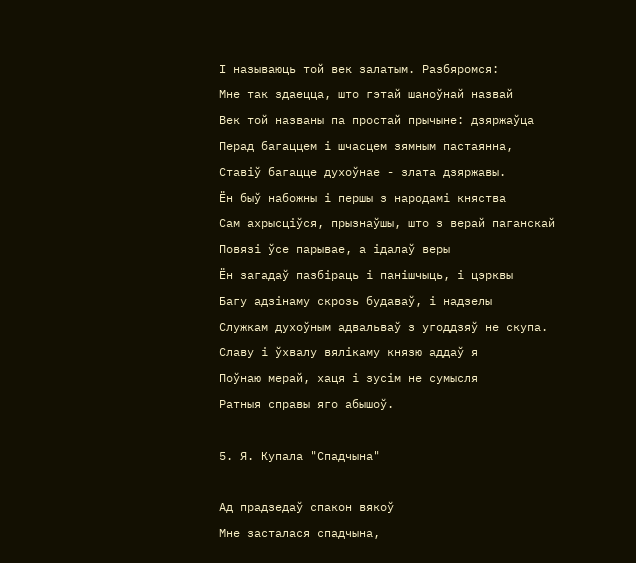І называюць той век залатым. Разбяромся:
Мне так здаецца, што гэтай шаноўнай назвай
Век той названы па простай прычыне: дзяржаўца
Перад багаццем і шчасцем зямным пастаянна,
Ставіў багацце духоўнае - злата дзяржавы.
Ён быў набожны і першы з народамі княства
Сам ахрысціўся, прызнаўшы, што з верай паганскай
Повязі ўсе парывае, а ідалаў веры
Ён загадаў пазбіраць і панішчыць, і цэрквы
Багу адзінаму скрозь будаваў, і надзелы
Служкам духоўным адвальваў з угоддзяў не скупа.
Славу і ўхвалу вялікаму князю аддаў я
Поўнаю мерай, хаця і зусім не сумысля
Ратныя справы яго абышоў.

5. Я. Купала "Спадчына"

Ад прадзедаў спакон вякоў
Мне засталася спадчына,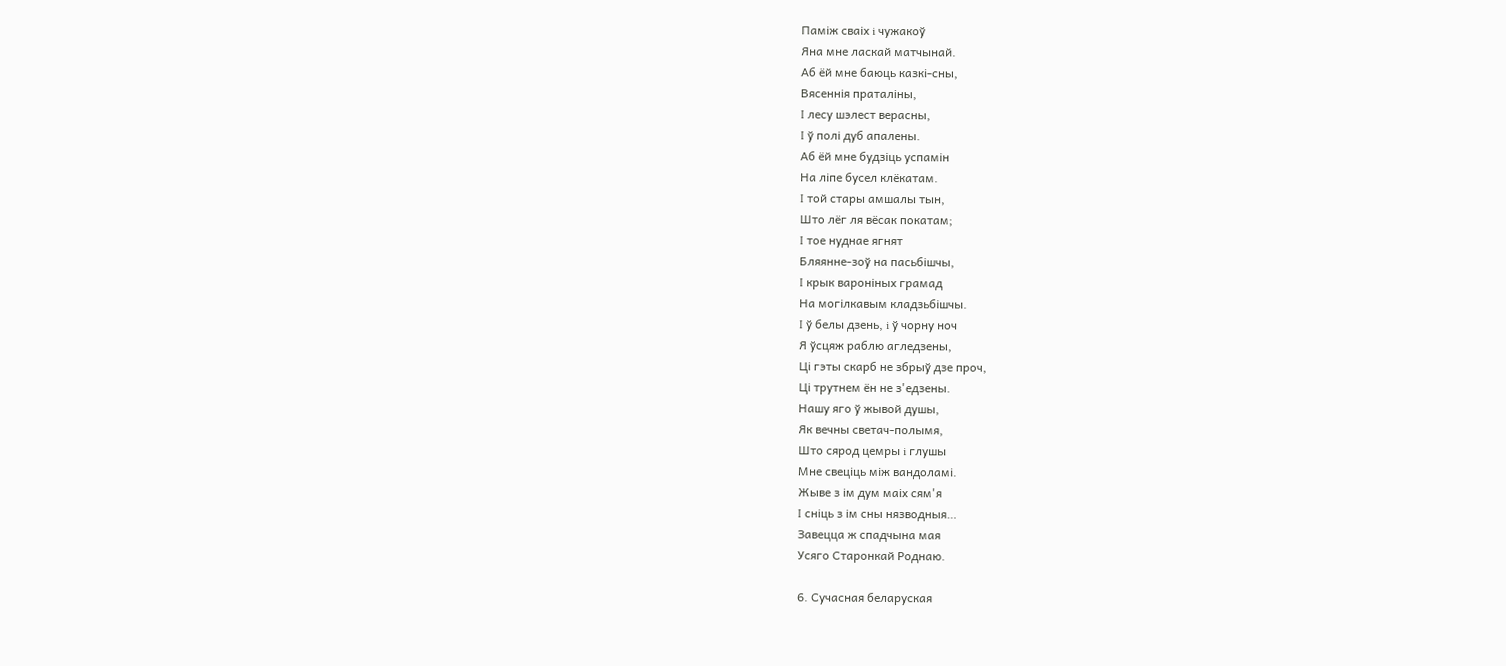Памiж сваiх i чужакоў
Яна мне ласкай матчынай.
Аб ёй мне баюць казкi-сны,
Вясеннiя праталiны,
I лесу шэлест верасны,
I ў полi дуб апалены.
Аб ёй мне будзiць успамiн
На лiпе бусел клёкатам.
I той стары амшалы тын,
Што лёг ля вёсак покатам;
I тое нуднае ягнят
Бляянне-зоў на пасьбiшчы,
I крык варонiных грамад
На могiлкавым кладзьбiшчы.
I ў белы дзень, i ў чорну ноч
Я ўсцяж раблю агледзены,
Цi гэты скарб не збрыў дзе проч,
Цi трутнем ён не з'едзены.
Нашу яго ў жывой душы,
Як вечны светач-полымя,
Што сярод цемры i глушы
Мне свецiць мiж вандоламi.
Жыве з iм дум маiх сям'я
I снiць з iм сны нязводныя…
Завецца ж спадчына мая
Усяго Старонкай Роднаю.

6. Сучасная беларуская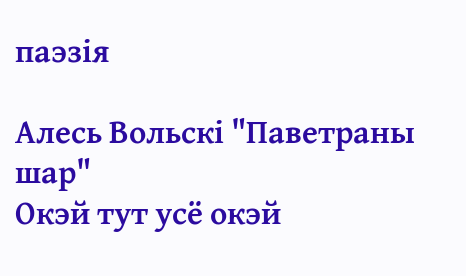паэзiя

Алесь Вольскi "Паветраны шар"
Окэй тут усё окэй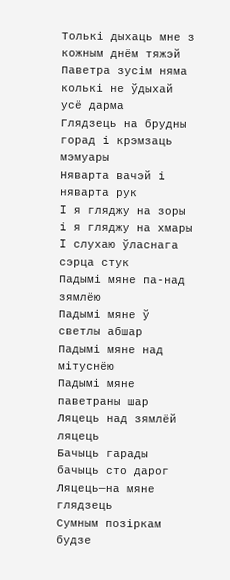Толькi дыхаць мне з кожным днём тяжэй
Паветра зусiм няма колькi не ўдыхай усё дарма
Глядзець на брудны горад i крэмзаць мэмуары
Няварта вачэй i няварта рук
I я гляджу на зоры i я гляджу на хмары
I слухаю ўласнага сэрца стук
Падымi мяне па-над зямлёю
Падымi мяне ў светлы абшар
Падымi мяне над мiтуснёю
Падымi мяне паветраны шар
Ляцець над зямлёй ляцець
Бачыць гарады бачыць сто дарог
Ляцець—на мяне глядзець
Сумным позiркам будзе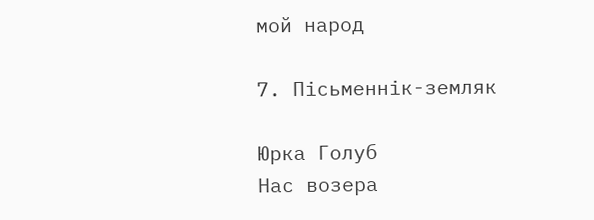мой народ

7. Пiсьменнiк-земляк

Юрка Голуб
Нас возера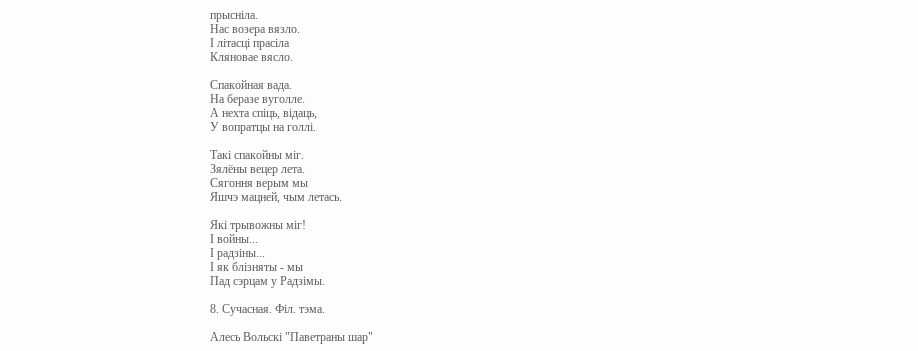прысніла.
Нас возера вязло.
І літасці прасіла
Кляновае вясло.

Спакойная вада.
На беразе вуголле.
А нехта спіць, відаць,
У вопратцы на голлі.

Такі спакойны міг.
Зялёны вецер лета.
Сягоння верым мы
Яшчэ мацней, чым летась.

Які трывожны міг!
І войны...
І радзіны...
І як блізняты - мы
Пад сэрцам у Радзімы.

8. Сучасная. Фiл. тэма.

Алесь Вольскi "Паветраны шар"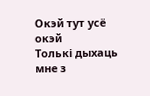Окэй тут усё окэй
Толькi дыхаць мне з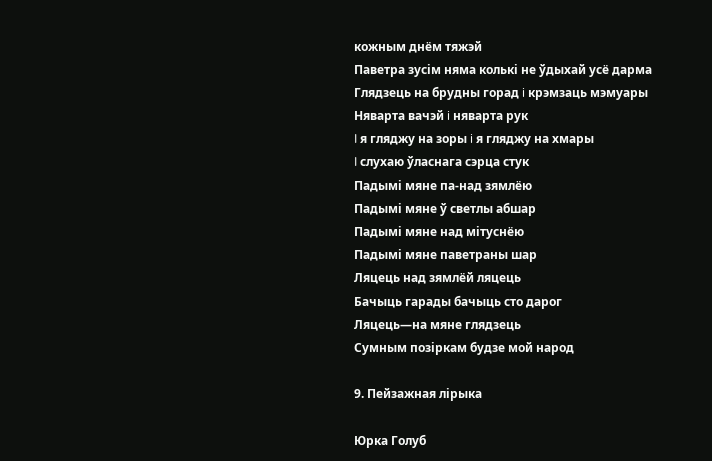кожным днём тяжэй
Паветра зусiм няма колькi не ўдыхай усё дарма
Глядзець на брудны горад i крэмзаць мэмуары
Няварта вачэй i няварта рук
I я гляджу на зоры i я гляджу на хмары
I слухаю ўласнага сэрца стук
Падымi мяне па-над зямлёю
Падымi мяне ў светлы абшар
Падымi мяне над мiтуснёю
Падымi мяне паветраны шар
Ляцець над зямлёй ляцець
Бачыць гарады бачыць сто дарог
Ляцець—на мяне глядзець
Сумным позiркам будзе мой народ

9. Пейзажная лiрыка

Юрка Голуб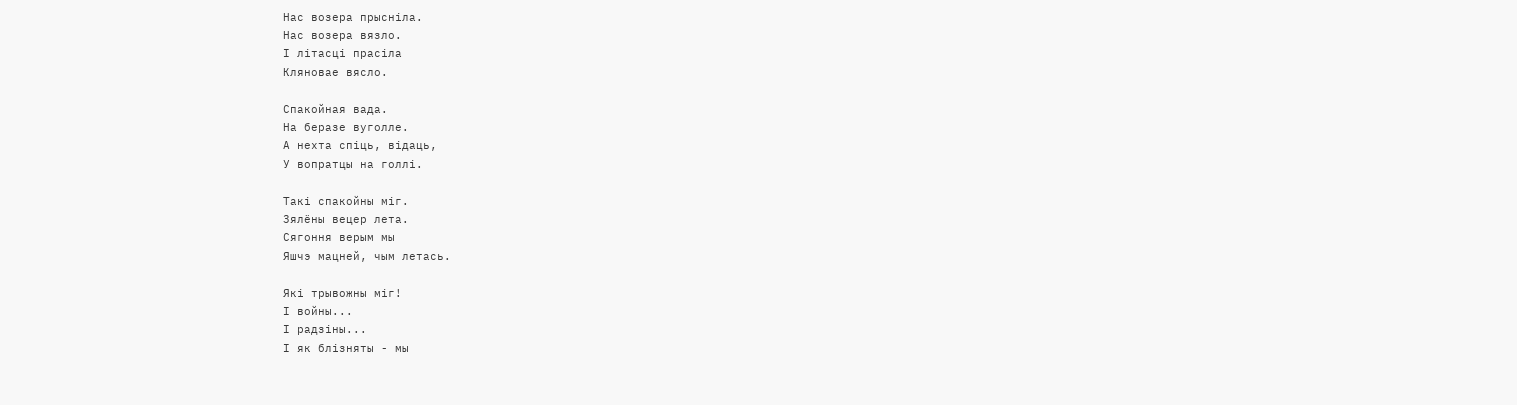Нас возера прысніла.
Нас возера вязло.
І літасці прасіла
Кляновае вясло.

Спакойная вада.
На беразе вуголле.
А нехта спіць, відаць,
У вопратцы на голлі.

Такі спакойны міг.
Зялёны вецер лета.
Сягоння верым мы
Яшчэ мацней, чым летась.

Які трывожны міг!
І войны...
І радзіны...
І як блізняты - мы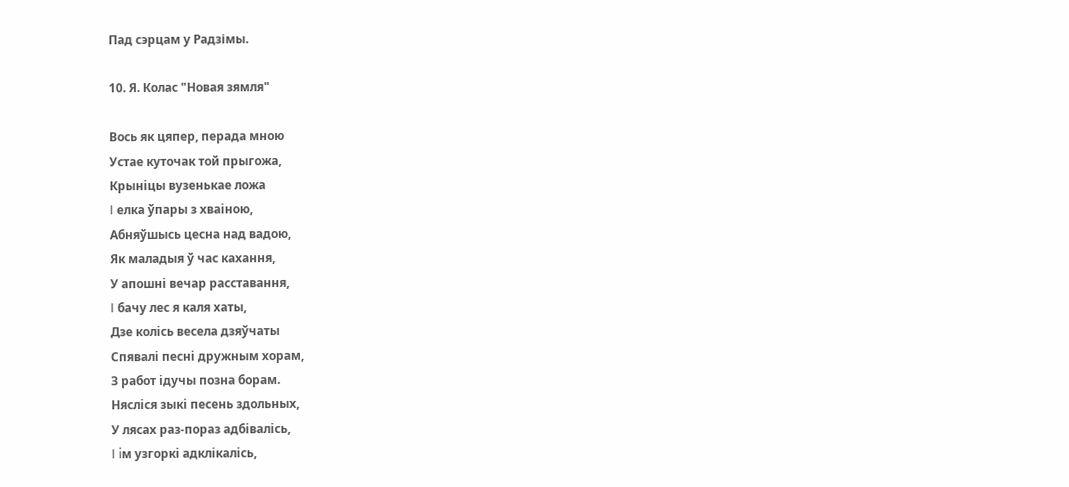Пад сэрцам у Радзімы.

10. Я. Колас "Новая зямля"

Вось як цяпер, перада мною
Устае куточак той прыгожа,
Крынiцы вузенькае ложа
I елка ўпары з хваiною,
Абняўшысь цесна над вадою,
Як маладыя ў час кахання,
У апошнi вечар расставання,
I бачу лес я каля хаты,
Дзе колiсь весела дзяўчаты
Спявалi песнi дружным хорам,
З работ iдучы позна борам.
Няслiся зыкi песень здольных,
У лясах раз-пораз адбiвалiсь,
I iм узгоркi адклiкалiсь,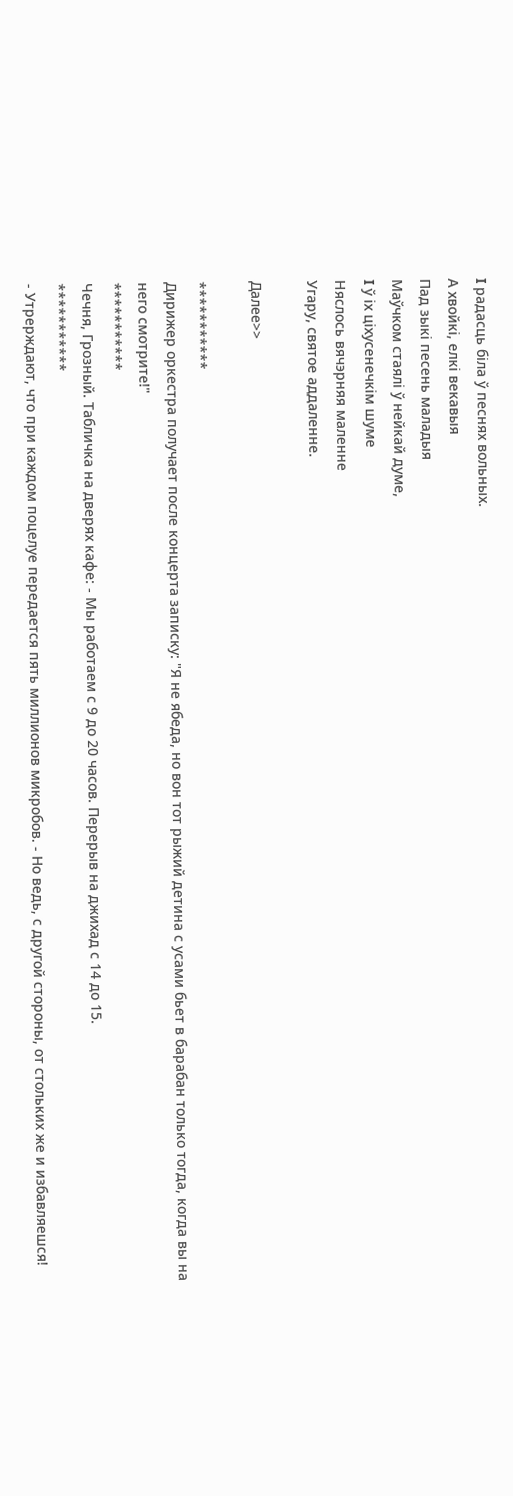I радасць бiла ў песнях вольных.
А хвойкi, елкi векавыя
Пад зыкi песень маладыя
Маўчком стаялi ў нейкай думе,
I ў iх цiхусенечкiм шуме
Няслось вячэрняя маленне
Угару, святое аддаленне.

Далее>>

***********
Дирижер оркестра получает после концерта записку: "Я не ябеда, но вон тот рыжий детина с усами бьет в барабан только тогда, когда вы на него смотрите!"
***********
Чечня, Грозный. Табличка на дверях кафе: - Мы работаем с 9 до 20 часов. Перерыв на джихад с 14 до 15.
***********
- Утрерждают, что при каждом поцелуе передaется пять миллионов микробов. - Hо ведь, с другой стороны, от стольких же и избавляешся!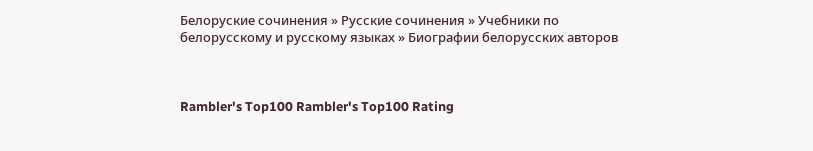Белоруские сочинения » Русские сочинения » Учебники по белорусскому и русскому языках » Биографии белорусских авторов



Rambler's Top100 Rambler's Top100 Rating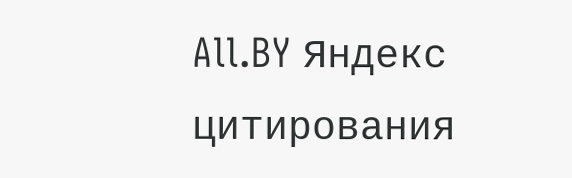All.BY Яндекс цитирования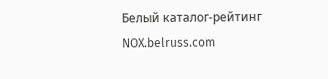Белый каталог-рейтинг NOX.belruss.com